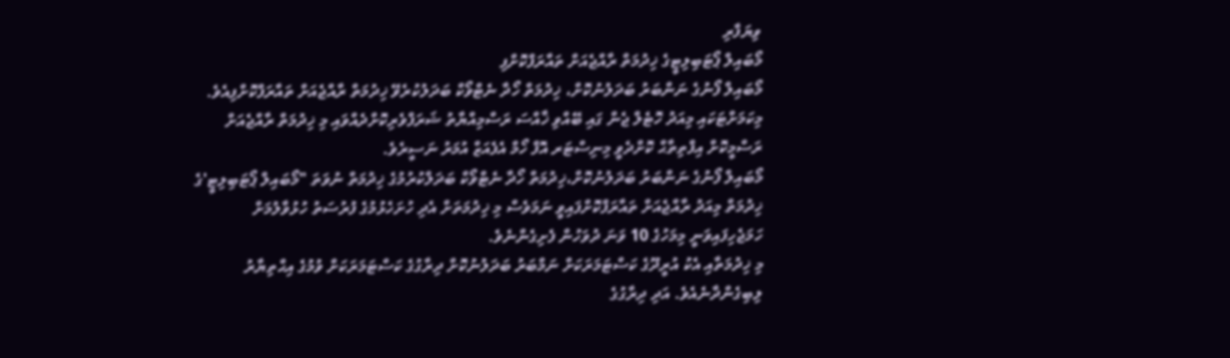ވިޔަފާރި
މޯބައިލް ޕޯޓަބިލިޓީގެ ޚިދުމަތް ރާއްޖެއަށް ތައާރަފްކޮށްފި
މޯބައިލް ފޯނުގެ ނަންބަރު ބަދަލުނުކޮށް، ޚިދުމަތް ހޯދާ ނެޓްވޯކް ބަދަލުކުރެވޭ ޚިދުމަތް ރާއްޖެއަށް ތައާރަފްކޮށްފިއެވެ.
މިކަމަށްޓަކައި މިއަދު ހޮޓެލް ޖެން ގައި ބޭއްވި ޚާއްސަ ރަސްމިއްޔާތު ޝަރަފްވެރިކޮށްދެއްވައި މި ޚިދުމަތް ރާއްޖެއަށް ރަސްމީކޮށް އިފްތިތާޙް ކޮށްދެވީ މިނިސްޓަރ އޮފް ހޯމް އެފެއަޒް އުމަރު ނަސީރެވެ.
މޯބައިލް ފޯނުގެ ނަންބަރު ބަދަލުނުކޮށް،ޚިދުމަތް ހޯދާ ނެޓްވޯކް ބަދަލްކުރުމުގެ ޚިދުމަތް ނުވަތަ "މޯބައިލް ޕޯޓަބިލިޓީ'ގެ ޚިދުމަތް މިއަދު ރާއްޖެއަށް ތައާރަފްކޮށްފައިވީ ނަމަވެސް މި ޚިދުމަތަށް އެދި ހުށަހެޅުމުގެ ފުރުސަތު ހުޅުވާލުމަށް ހަމަޖެހިފައިވަނީ މިމަހުގެ 10 ވަނަ ދުވަހުން ފެށިގެންނެވެ.
މި ޚިދުމަތާއި އެކު އުރީދޫގެ ކަސްޓަމަރަކަށް ނަމްބަރު ބަދަލުނުކޮށް ދިރާގުގެ ކަސްޓަމަރަކަށް ވުމުގެ އިޙްތިޔާރު ލިބިގެންދާނެއެވެ. އަދި ދިރާގުގެ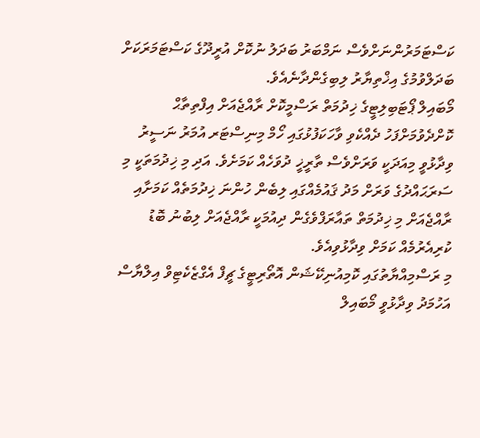ކަސްޓަމަރުންނަށްވެސް ނަމްބަރު ބަދަލު ނުކޮށް އުރީދޫގެ ކަސްޓަމަރަކަށް ބަދަލްވުމުގެ އިޚްތިޔާރު ލިބިގެންދާނެއެވެ.
މޯބައިލް ޕޯޓަބިލިޓީގެ ޚިދުމަތް ރަސްމީކޮށް ރާއްޖެއަށް އިފްތިތާޙް ކޮށްދެވުމަށްފަހު ދެއްކެވި ވާހަކަފުޅުގައި ހޯމް މިނިސްޓަރ އުމަރު ނަސީރު ވިދާޅުވީ މިއަދަކީ ވަރަށްވެސް ތާރީޚީ ދުވަހެއް ކަމަށެވެ. އަދި މި ޚިދުމަތަކީ މި ސަރަޙައްދުގެ ވަރަށް މަދު ޤައުމެއްގައި ލިބެން ހުންނަ ޚިދުމަތެއް ކަމަށާއި ރާއްޖެއަށް މި ޚިދުމަތް ތައާރަފްވެގެން ދިއުމަކީ ރާއްޖެއަށް ލިބުނު ބޮޑު ކުރިއެރުމެއް ކަމަށް ވިދާޅުވިއެވެ.
މި ރަސްމިއްޔާތުގައި ކޮމިއުނިކޭޝަން އޮތޯރިޓީގެ ޗީފް އެގްޒެކެޓިވް އިލްޔާސް އަހުމަދު ވިދާޅުވީ މޯބައިލް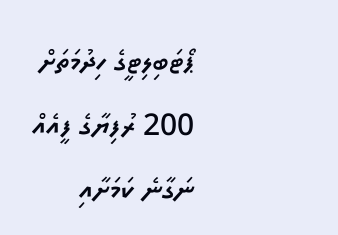ޕޯޓަބިލިޓީގެ ހިދުމަތަށް 200 ރުފިޔާގެ ފީއެއް ނަގާނެ ކަމަށާއި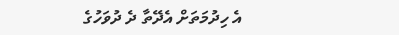އެ ހިދުމަތަށް އެދޭތާ ދެ ދުވަހުގެ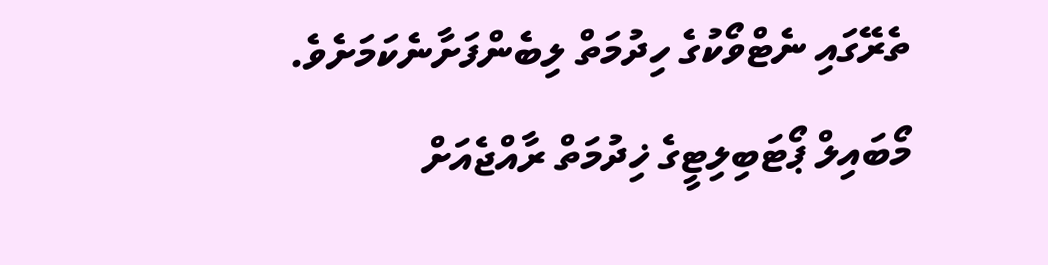ތެރޭގައި ނެޓްވޯކުގެ ހިދުމަތް ލިބެންފަށާނެކަމަށެވެ.
މޯބައިލް ޕޯޓަބިލިޓީގެ ޚިދުމަތް ރާއްޖެއަށް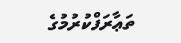ތަޢާރަފްކުރުމުގެ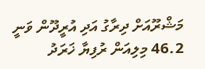މަޝްރޫއަށް ދިރާގު އަދި އުރީދޫން ވަނީ 46.2 މިލިއަން ރުފިޔާ ޚަރަދު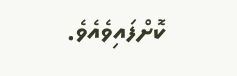ކޮށްފައިވެއެވެ.